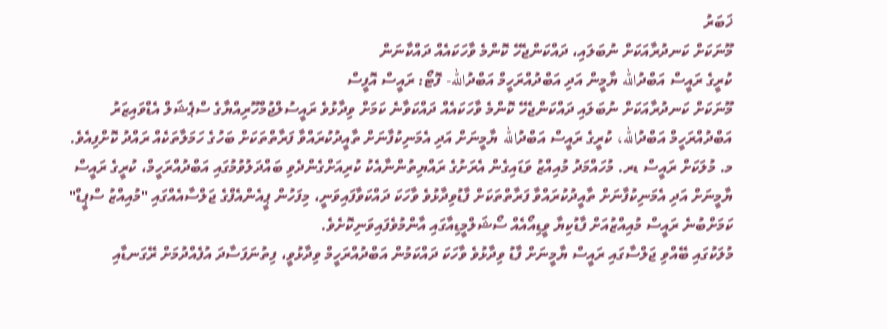ޚަބަރު
މޫނަކަށް ކަނދުރާއަކަށް ނުބަލައި، ދައްކަންޖެހޭ ކޮންމެ ވާހަކައެއް ދައްކާނަން
ކުރީގެ ރައީސް އަބްދުالله ޔާމީން އަދި އަބްދުއްރަހީމް އަބްދުالله- ފޮޓޯ: ރައީސް އޮފީސް
މޫނަކަށް ކަނދުރާއަކަށް ނުބަލައި ދައްކަންޖެހޭ ކޮންމެ ވާހަކައެއް ދައްކަވާނެ ކަމަށް ވިދާޅުވެ ރައީސުލްޖުމްހޫރިއްޔާގެ ސްޕެޝަލް އެޑްވައިޒަރު އަބްދުއްރަހީމް އަބްދުالله، ކުރީގެ ރައީސް އަބްދުالله ޔާމީނަށް އަދި އެމަނިކުފާނަށް ތާއީދުކުރައްވާ ފަރާތްތަކަށް ބަހުގެ ހަމަލާތަކެއް ރައްދު ކޮށްފިއެވެ.
މ. މުލަކަށް ރައީސް ޑރ. މުހައްމަދު މުއިއްޒު ވަޑައިގެން އެރަށުގެ ރައްޔިތުންނާއެކު ކުރިއަށްގެންދެވި ބައްދަލުވުމުގައި އަބްދުއްރަހީމް، ކުރީގެ ރައީސް ޔާމީނަށް އަދި އެމަނިކުފާނަށް ތާއީދުކުރައްވާ ފަރާތްތަކަށް ފާޑުވިދާޅުވެ ވާހަކަ ދައްކަވާފައިވަނީ، މިފަހުން ޕީއެންއެފްގެ ޖަލްސާއެއްގައި "މުއިއްޒު ސްޕީޑް" ކަމަށްބުނެ ރައީސް މުއިއްޒުއަށް ފާޑުކިޔާ ވީޑިއޯއެއް ސޯޝަލްމީޑިއާގައި އާންމުވެފައިވަނިކޮށެވެ.
މުލަކުގައި ބޭއްވި ޖަލްސާގައި ރައީސް ޔާމީނަށް ފާޑު ވިދާޅުވެ ވާހަކަ ދައްކަމުން އަބްދުއްރަހީމް ވިދާޅުވީ، ފިތުނަފަސާދަ އުފެއްދުމަށް ރޭގަނޑާއި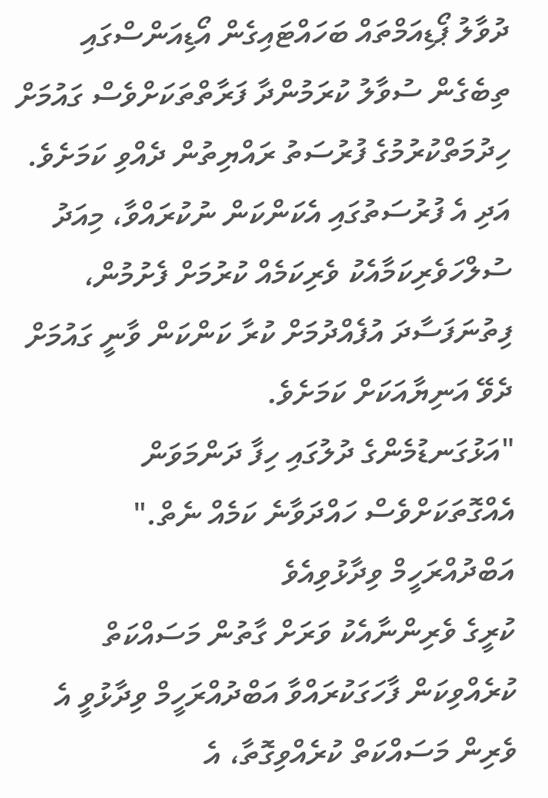ދުވާލު ޕޯޑިއަމްތައް ބަހައްޓައިގެން އޯޑިއަންސްގައި ތިބެގެން ސުވާލު ކުރަމުންދާ ފަރާތްތަކަށްވެސް ގައުމަށް ހިދުމަތްކުރުމުގެ ފުރުސަތު ރައްޔިތުން ދެއްވި ކަމަށެވެ. އަދި އެ ފުރުސަތުގައި އެކަންކަން ނުކުރައްވާ، މިއަދު ސުލްހަވެރިކަމާއެކު ވެރިކަމެއް ކުރުމަށް ފެށުމުން، ފިތުނަފަސާދަ އުފެއްދުމަށް ކުރާ ކަންކަން ވާނީ ގައުމަށް ދެވޭ އަނިޔާއަކަށް ކަމަށެވެ.
"އަޅުގަނޑުމެންގެ ދުލުގައި ހިފާ ދަންމަވަން އެއްގޮތަކަށްވެސް ހައްދަވާނެ ކަމެއް ނެތް." އަބްދުއްރަހީމް ވިދާޅުވިއެވެ
ކުރީގެ ވެރިންނާއެކު ވަރަށް ގާތުން މަސައްކަތް ކުރެއްވިކަން ފާހަގަކުރައްވާ އަބްދުއްރަހީމް ވިދާޅުވީ އެ ވެރިން މަސައްކަތް ކުރެއްވިގޮތާ، އެ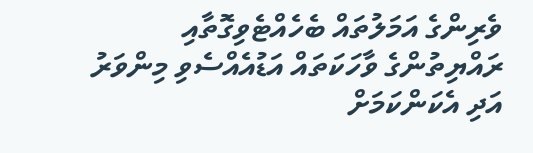ވެރިންގެ އަމަލުތައް ބެހެއްޓެވިގޮތާއި ރައްޔިތުންގެ ވާހަކަތައް އަޑުއެއްސެވި މިންވަރު އަދި އެކަންކަމަށް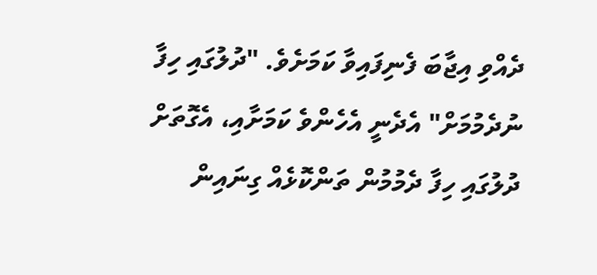ދެއްވި އިޖާބަ ފެނިފައިވާ ކަމަށެވެ. "ދުލުގައި ހިފާ ނުދެމުމަށް" އެދެނީ އެހެންވެ ކަމަށާއި، އެގޮތަށް ދުލުގައި ހިފާ ދެމުމުން ތަންކޮޅެއް ގިނައިން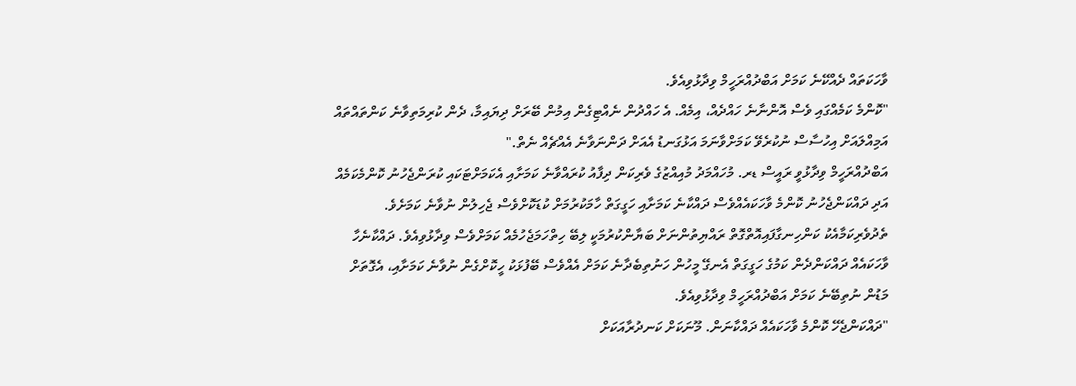ވާހަކަތައް ދެއްކޭނެ ކަމަށް އަބްދުއްރަހީމް ވިދާޅުވިއެވެ.
"ކޮންމެ ކަމެއްގައި ވެސް އޮންނާނެ ހައްދެއް، އިމެއް. އެ ހައްދުން ނެއްޓިގެން އިމުން ބޭރަށް ދިޔައިމާ، ދެން ކުރިމަތިވާނެ ކަންތައްތައް އަމިއްލައަށް އިހުސާސް ނުކުރެވޭ ކަމަށްވާނަމަ އަޅުގަނޑު އެއަށް ދަންނަވާނެ އެއްޗެއް ނެތް."
އަބްދުއްރަހީމް ވިދާޅުވީ ރައީސް ޑރ. މުހައްމަދު މުއިއްޒުގެ ވެރިކަން ދިފާއު ކުރައްވާނެ ކަމަށާއި އެކަމަށްޓަކައި ކުރަންޖެހުނު ކޮންމެކަމެއް އަދި ދައްކަންޖެހުނު ކޮންމެ ވާހަކައެއްވެސް ދައްކާނެ ކަމަށާއި ހަގީގަތް ހާމަކުރުމަށް ކުޑަކޮށްވެސް ޖެހިލުން ނުވާނެ ކަމަށެވެ. ތެދުވެރިކަމާއެކު ކަންހިނގާފައިއޮތްގޮތް ރައްޔިތުންނަށް ބަޔާންކުރުމަކީ ލިބޭ ހިތްހަމަޖެހުމެއް ކަމަށްވެސް ވިދާޅުވިއެވެ. ދައްކާނެހާ ވާހަކައެއް ދައްކަންދެން ކަމުގެ ހަގީގަތް އެނގޭ މީހުން ހަނުތިބެދާނެ ކަމަށް އެއްވެސް ބޭފުޅަކު ހީކޮށްގެން ނުވާނެ ކަމަށާއި، އެގޮތަށް މަޑުން ނުތިބޭނެ ކަމަށް އަބްދުއްރަހީމް ވިދާޅުވިއެވެ.
"ދައްކަންޖެހޭ ކޮންމެ ވާހަކައެއް ދައްކާނަން. މޫނަކަށް ކަނދުރާއަކަށް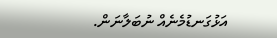އަޅުގަނޑުމެނެއް ނުބަލާނަން.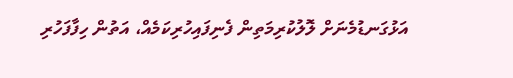އަޅުގަނޑުމެނަށް ލޮލުކުރިމަތިން ފެނިފައިހުރިކަމެއް، އަތުން ހިފާފަހުރި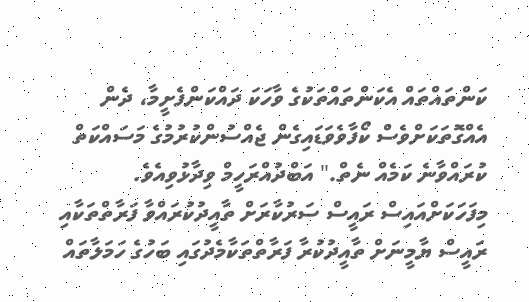ކަންތައްތައް އެކަންތައްތަކުގެ ވާހަކަ ދައްކަންފެށީމާ، ދެން އެއްގޮތަކަށްވެސް ކޯފާވެވަޑައިގެން ޖެއްސުންކުރުމުގެ މަސައްކަތް ކުރައްވާނެ ކަމެއް ނެތް." އަބްދުއްރަހީމް ވިދާޅުވިއެވެ.
މިފަހަކަށްއައިސް ރައީސް ސަރުކާރަށް ތާއީދުކުރައްވާ ފަރާތްތަކާއި ރައީސް ޔާމީނަށް ތާއީދުކުރާ ފަރާތްތަކާމެދުގައި ބަހުގެ ހަމަލާތައް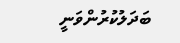ބަދަލުކުރުންވަނީ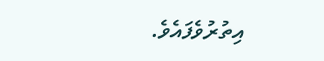އިތުރުވެފައެވެ.